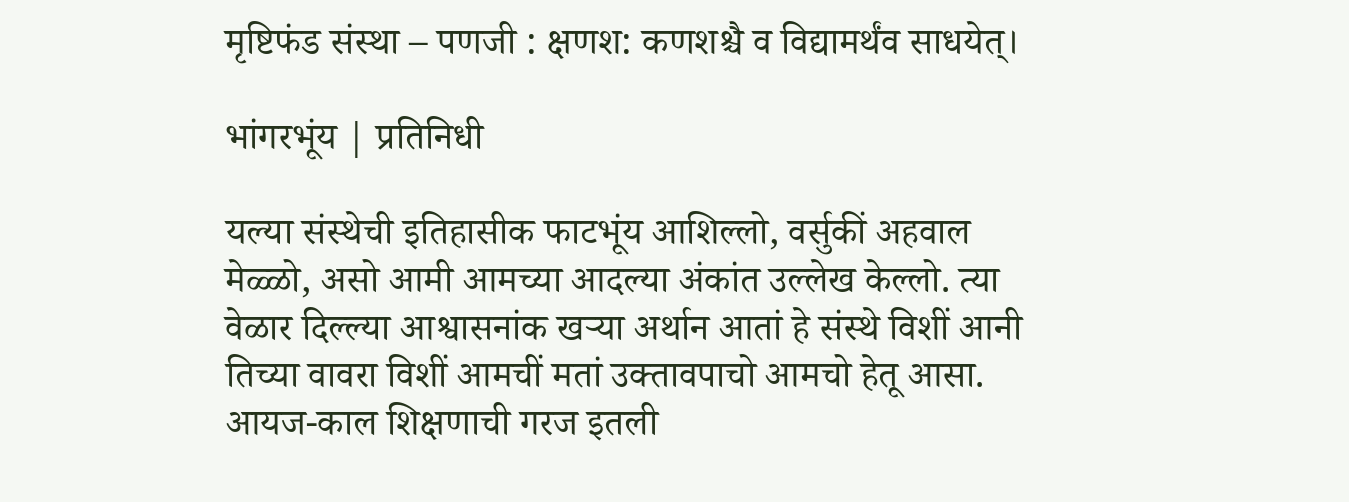मृष्टिफंड संस्था – पणजी : क्षणश: कणशश्चै व विद्यामर्थंव साधयेत्।

भांगरभूंय | प्रतिनिधी

यल्या संस्थेची इतिहासीक फाटभूंय आशिल्लो, वर्सुकीं अहवाल मेळ्ळो, असो आमी आमच्या आदल्या अंकांत उल्लेख केल्लो. त्या वेळार दिल्ल्या आश्वासनांक खऱ्या अर्थान आतां हे संस्थे विशीं आनी तिच्या वावरा विशीं आमचीं मतां उक्तावपाचो आमचो हेतू आसा.
आयज-काल शिक्षणाची गरज इतली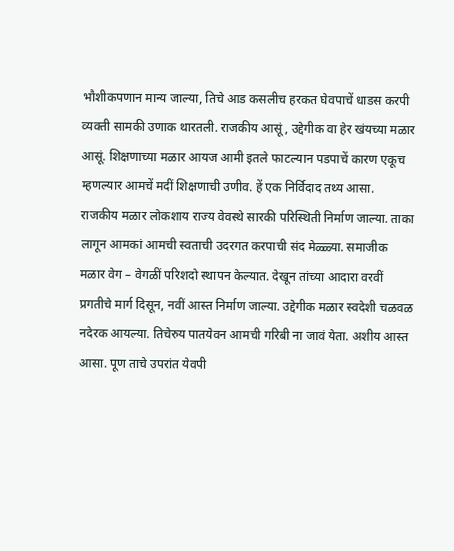भौशीकपणान मान्य जाल्या, तिचे आड कसलीच हरकत घेवपाचें धाडस करपी व्यक्ती सामकी उणाक थारतली. राजकीय आसूं, उद्देगीक वा हेर खंयच्या मळार आसूं. शिक्षणाच्या मळार आयज आमी इतले फाटल्यान पडपाचें कारण एकूच म्हणल्यार आमचें मदीं शिक्षणाची उणीव. हें एक निर्विदाद तथ्य आसा.
राजकीय मळार लोकशाय राज्य वेवस्थे सारकी परिस्थिती निर्माण जाल्या. ताका लागून आमकां आमची स्वताची उदरगत करपाची संद मेळ्ळ्या. समाजीक मळार वेग – वेगळीं परिशदो स्थापन केल्यात. देखून तांच्या आदारा वरवीं प्रगतीचे मार्ग दिसून, नवीं आस्त निर्माण जाल्या. उद्देगीक मळार स्वदेशी चळवळ नदेरक आयल्या. तिचेरुय पातयेवन आमची गरिबी ना जावं येता. अशीय आस्त आसा. पूण ताचे उपरांत येवपी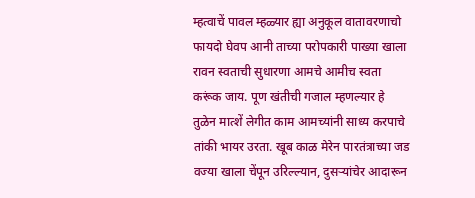म्हत्वाचें पावल म्हळ्यार ह्या अनुकूल वातावरणाचो फायदो घेवप आनी ताच्या परोपकारी पाख्या खाला रावन स्वताची सुधारणा आमचे आमीच स्वता करूंक जाय. पूण खंतीची गजाल म्हणल्यार हे तुळेन मात्शें लेगीत काम आमच्यांनी साध्य करपाचे तांकी भायर उरता. खूब काळ मेरेन पारतंत्राच्या जड वज्या खाला चेंपून उरिल्ल्यान, दुसऱ्यांचेर आदारून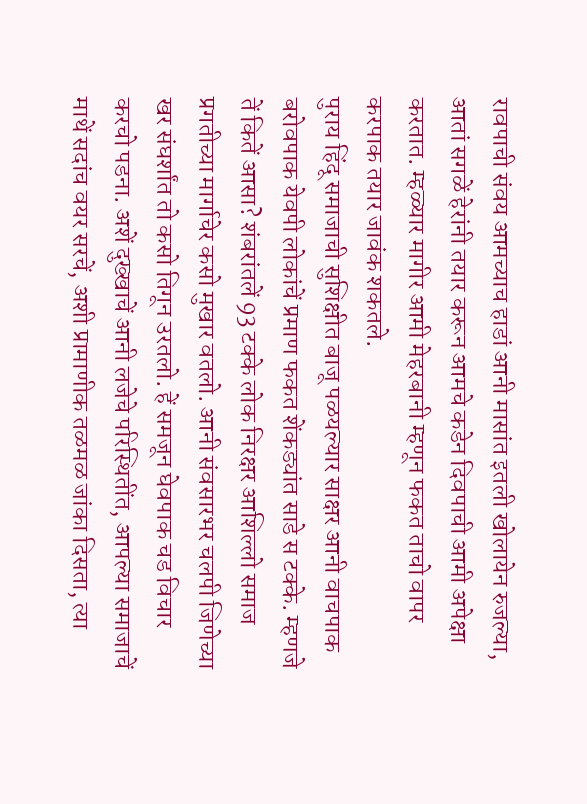रावपाची संवय आमच्याच हाडां आनी मासांत इतली खोलायेन रुजल्या, आतां सगळें हेरांनी तयार करून आमचे कडेन दिवपाची आमी अपेक्षा करतात. म्हळ्यार मागीर आमी मेहरबानी म्हणून फकत ताचो वापर करपाक तयार जावंक शकतले.
पुराय हिंदू समाजाची सुशिक्षीत बाजू पळयल्यार साक्षर आनी वाचपाक बरोवपाक येवपी लोकांचें प्रमाण फकत शेंकड्यांत साडे स टक्के. म्हणजे तें कितें आसा? शंबरांतलें 93 टक्के लोक निरक्षर आशिल्लो समाज प्रगतीच्या मार्गाचेर कसो मुखार वतलो. आनी संवसारभर चलपी जिणेच्या खर संघर्शांत तो कसो तिगून उरतलो. हें समजून घेवपाक चड विचार करचो पडना. अशें दुख्खाचें आनी लजेचे परिस्थितींत, आपल्या समाजाचें माथें सदांच वयर सरचें, अशी प्रामाणीक तळमळ जांका दिसता, त्या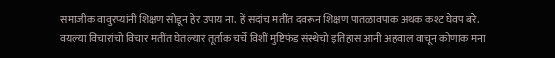समाजीक वावुरप्यांनी शिक्षण सोडून हेर उपाय ना. हें सदांच मतींत दवरून शिक्षण पातळावपाक अथक कश्ट घेवप बरे.
वयल्या विचारांचो विचार मतींत घेतल्यार तूर्ताक चर्चे विशीं मुष्टिफंड संस्थेचो इतिहास आनी अहवाल वाचून कोणाक मना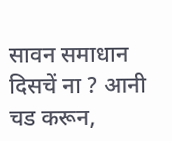सावन समाधान दिसचें ना ? आनी चड करून,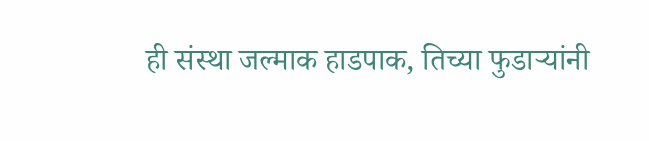ही संस्था जल्माक हाडपाक, तिच्या फुडाऱ्यांनी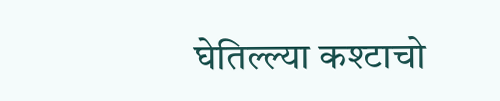घेतिल्ल्या कश्टाचो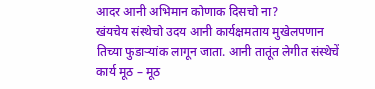आदर आनी अभिमान कोणाक दिसचो ना?
खंयचेय संस्थेचो उदय आनी कार्यक्षमताय मुखेलपणान तिच्या फुडाऱ्यांक लागून जाता. आनी तातूंत लेगीत संस्थेचें कार्य मूठ – मूठ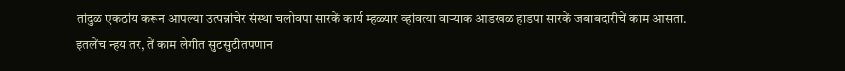तांदुळ एकठांय करून आपल्या उत्पन्नांचेर संस्था चलोवपा सारकें कार्य म्हळ्यार व्हांवत्या वाऱ्याक आडखळ हाडपा सारकें जबाबदारीचें काम आसता.
इतलेंच न्हय तर, तें काम लेगीत सुटसुटीतपणान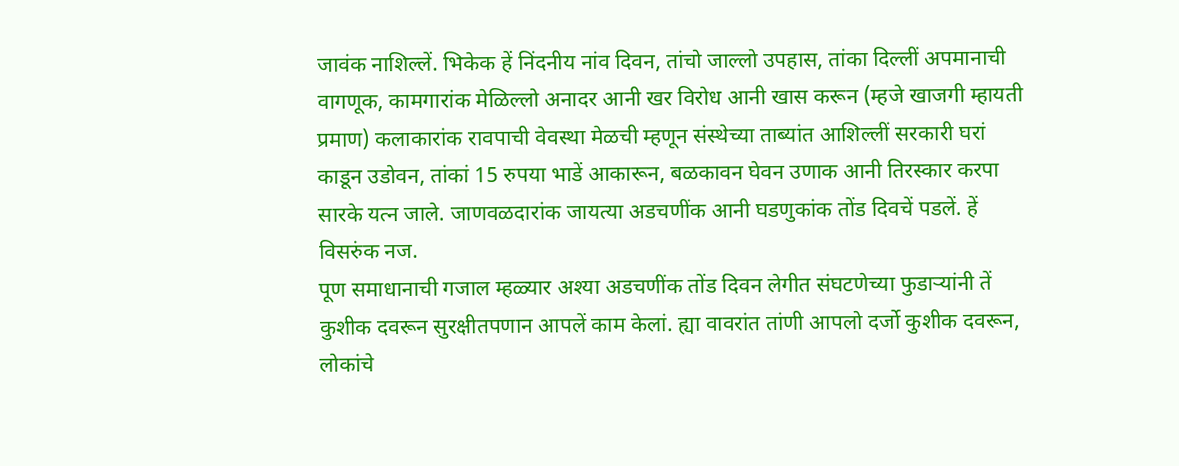जावंक नाशिल्लें. भिकेक हें निंदनीय नांव दिवन, तांचो जाल्लो उपहास, तांका दिल्लीं अपमानाची वागणूक, कामगारांक मेळिल्लो अनादर आनी खर विरोध आनी खास करून (म्हजे खाजगी म्हायती प्रमाण) कलाकारांक रावपाची वेवस्था मेळची म्हणून संस्थेच्या ताब्यांत आशिल्लीं सरकारी घरां काडून उडोवन, तांकां 15 रुपया भाडें आकारून, बळकावन घेवन उणाक आनी तिरस्कार करपा सारके यत्न जाले. जाणवळदारांक जायत्या अडचणींक आनी घडणुकांक तोंड दिवचें पडलें. हें विसरुंक नज.
पूण समाधानाची गजाल म्हळ्यार अश्या अडचणींक तोंड दिवन लेगीत संघटणेच्या फुडाऱ्यांनी तें कुशीक दवरून सुरक्षीतपणान आपलें काम केलां. ह्या वावरांत तांणी आपलो दर्जो कुशीक दवरून, लोकांचे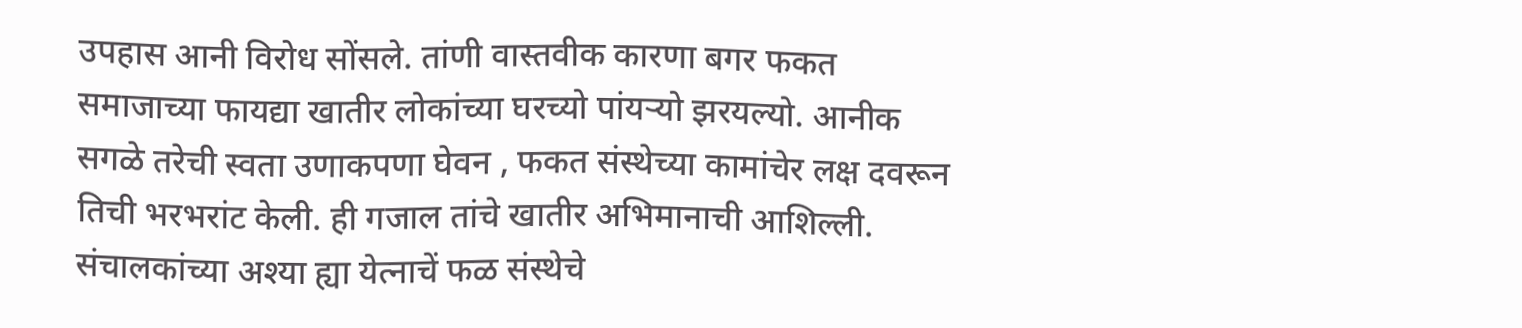उपहास आनी विरोध सोंसले. तांणी वास्तवीक कारणा बगर फकत समाजाच्या फायद्या खातीर लोकांच्या घरच्यो पांयऱ्यो झरयल्यो. आनीक सगळे तरेची स्वता उणाकपणा घेवन , फकत संस्थेच्या कामांचेर लक्ष दवरून तिची भरभरांट केली. ही गजाल तांचे खातीर अभिमानाची आशिल्ली.
संचालकांच्या अश्या ह्या येत्नाचें फळ संस्थेचे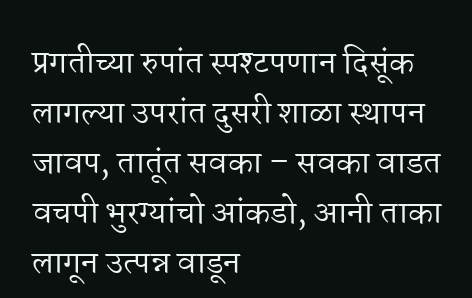प्रगतीच्या रुपांत स्पश्टपणान दिसूंक लागल्या उपरांत दुसरी शाळा स्थापन जावप, तातूंत सवका – सवका वाडत वचपी भुरग्यांचो आंकडो, आनी ताका लागून उत्पन्न वाडून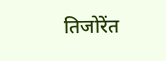तिजोरेंत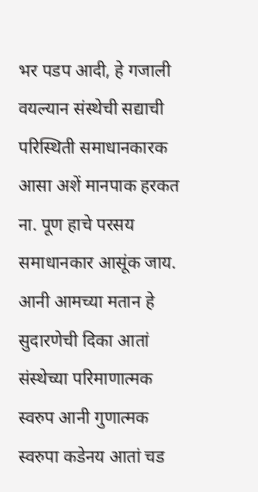भर पडप आदी, हे गजाली वयल्यान संस्थेची सद्याची परिस्थिती समाधानकारक आसा अशें मानपाक हरकत ना. पूण हाचे परसय समाधानकार आसूंक जाय. आनी आमच्या मतान हे सुदारणेची दिका आतां संस्थेच्या परिमाणात्मक स्वरुप आनी गुणात्मक स्वरुपा कडेनय आतां चड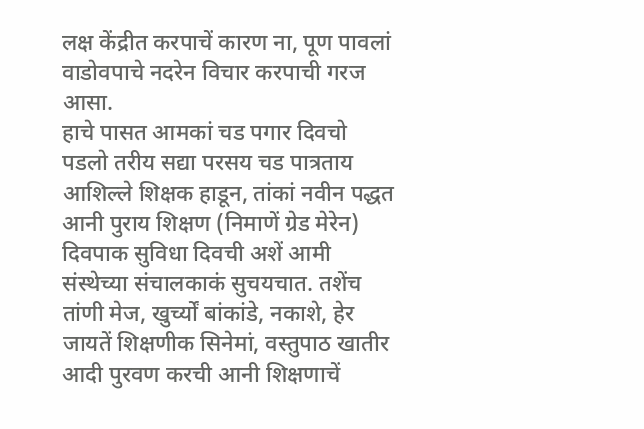लक्ष केंद्रीत करपाचें कारण ना, पूण पावलां वाडोवपाचे नदरेन विचार करपाची गरज आसा.
हाचे पासत आमकां चड पगार दिवचो पडलो तरीय सद्या परसय चड पात्रताय आशिल्ले शिक्षक हाडून, तांकां नवीन पद्धत आनी पुराय शिक्षण (निमाणें ग्रेड मेरेन) दिवपाक सुविधा दिवची अशें आमी संस्थेच्या संचालकाकं सुचयचात. तशेंच तांणी मेज, खुर्च्यों बांकांडे, नकाशे, हेर जायतें शिक्षणीक सिनेमां, वस्तुपाठ खातीर आदी पुरवण करची आनी शिक्षणाचें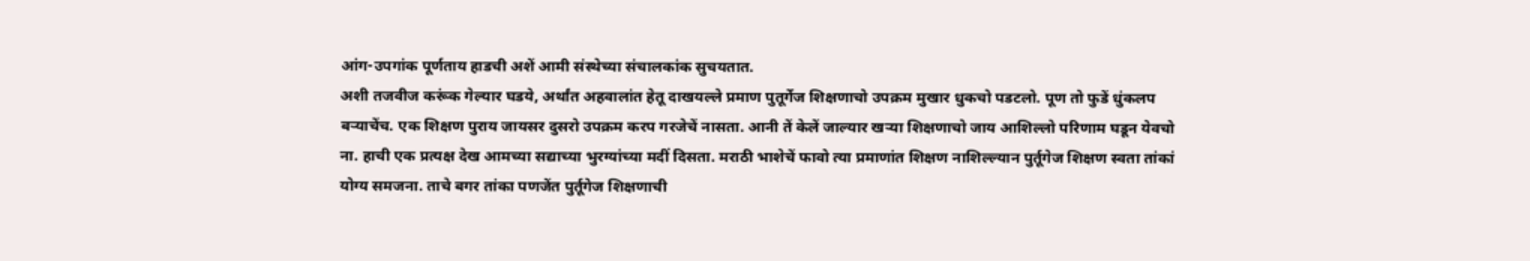आंग-उपगांक पूर्णताय हाडची अशें आमी संस्थेच्या संचालकांक सुचयतात.
अशी तजवीज करूंक गेल्यार घडये, अर्थांत अहवालांत हेतू दाखयल्ले प्रमाण पुतूर्गेज शिक्षणाचो उपक्रम मुखार धुकचो पडटलो. पूण तो फुडें धुंकलप बऱ्याचेंच. एक शिक्षण पुराय जायसर दुसरो उपक्रम करप गरजेचें नासता. आनी तें केलें जाल्यार खऱ्या शिक्षणाचो जाय आशिल्लो परिणाम घडून येवचो ना. हाची एक प्रत्यक्ष देख आमच्या सद्याच्या भुरग्यांच्या मदीं दिसता. मराठी भाशेचें फावो त्या प्रमाणांत शिक्षण नाशिल्ल्यान पुर्तूगेज शिक्षण स्वता तांकां योग्य समजना. ताचे बगर तांका पणजेंत पुर्तूगेज शिक्षणाची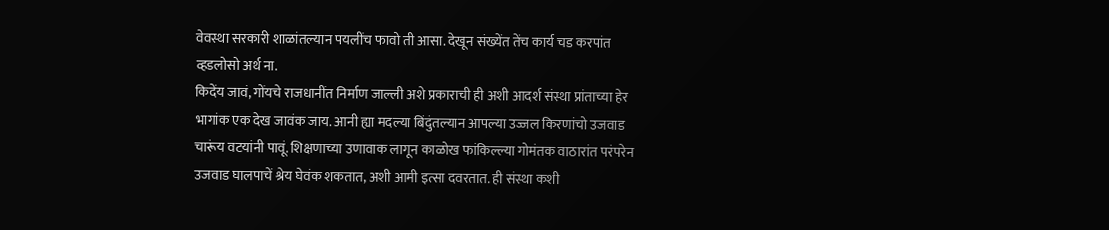वेवस्था सरकारी शाळांतल्यान पयलींच फावो ती आसा. देखून संख्येंत तेंच कार्य चड करपांत व्हडलोसो अर्थ ना.
किदेंय जावं, गोंयचे राजधानींत निर्माण जाल्ली अशे प्रकाराची ही अशी आदर्श संस्था प्रांताच्या हेर भागांक एक देख जावंक जाय. आनी ह्या मदल्या बिंदुंतल्यान आपल्या उज्जल किरणांचो उजवाड चारूंय वटयांनी पावूं. शिक्षणाच्या उणावाक लागून काळोख फांकिल्ल्या गोमंतक वाठारांत परंपरेन उजवाड घालपाचें श्रेय घेवंक शकतात, अशी आमी इत्सा दवरतात. ही संस्था कशी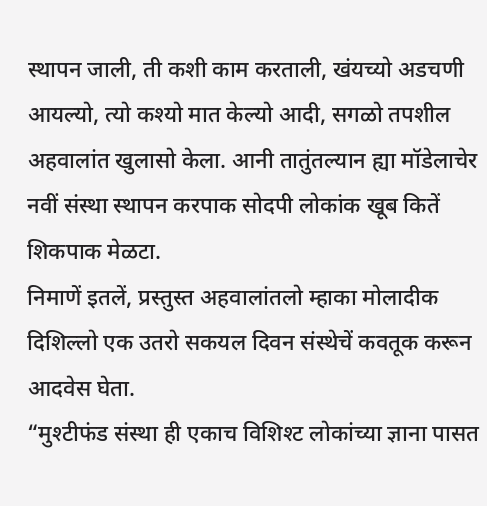स्थापन जाली, ती कशी काम करताली, खंयच्यो अडचणी आयल्यो, त्यो कश्यो मात केल्यो आदी, सगळो तपशील अहवालांत खुलासो केला. आनी तातुंतल्यान ह्या मॉडेलाचेर नवीं संस्था स्थापन करपाक सोदपी लोकांक खूब कितें शिकपाक मेळटा.
निमाणें इतलें, प्रस्तुस्त अहवालांतलो म्हाका मोलादीक दिशिल्लो एक उतरो सकयल दिवन संस्थेचें कवतूक करून आदवेस घेता.
“मुश्टीफंड संस्था ही एकाच विशिश्ट लोकांच्या ज्ञाना पासत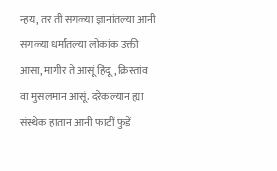न्हय, तर ती सगळ्या ज्ञानांतल्या आनी सगळ्या धर्मांतल्या लोकांक उक्ती आसा, मागीर ते आसूं हिंदू, क्रिस्तांव वा मुसलमान आसूं. दरेकल्यान ह्या संस्थेक हातान आनी फाटीं फुडें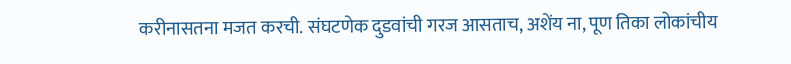करीनासतना मजत करची. संघटणेक दुडवांची गरज आसताच, अशेंय ना, पूण तिका लोकांचीय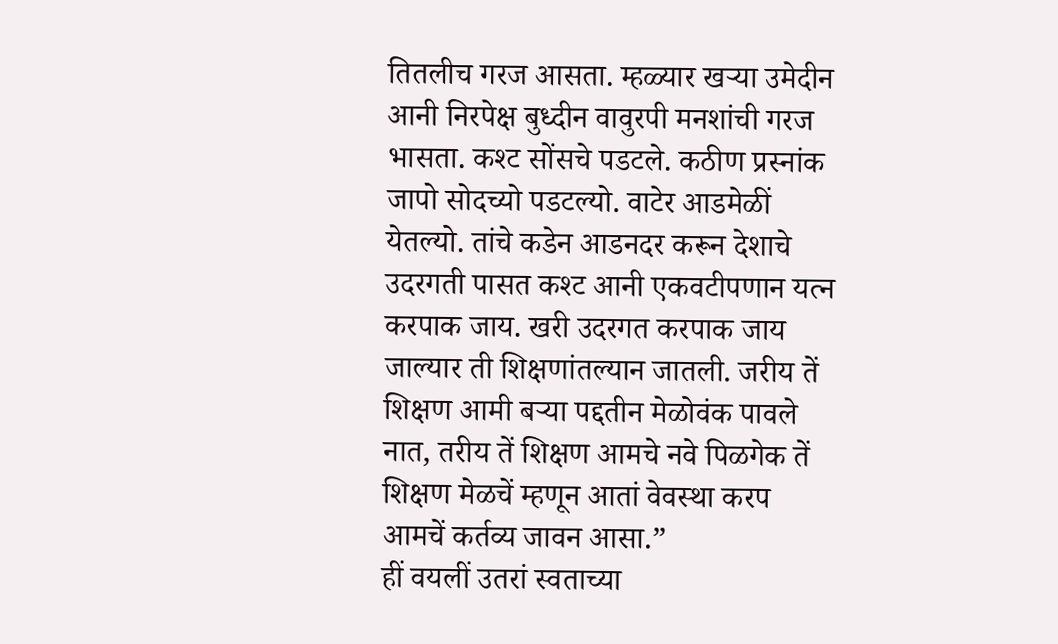तितलीच गरज आसता. म्हळ्यार खऱ्या उमेदीन आनी निरपेक्ष बुध्दीन वावुरपी मनशांची गरज भासता. कश्ट सोंसचे पडटले. कठीण प्रस्नांक जापो सोदच्यो पडटल्यो. वाटेर आडमेळीं येतल्यो. तांचे कडेन आडनदर करून देशाचे उदरगती पासत कश्ट आनी एकवटीपणान यत्न करपाक जाय. खरी उदरगत करपाक जाय जाल्यार ती शिक्षणांतल्यान जातली. जरीय तें शिक्षण आमी बऱ्या पद्दतीन मेळोवंक पावले नात, तरीय तें शिक्षण आमचे नवे पिळगेक तें शिक्षण मेळचें म्हणून आतां वेवस्था करप आमचें कर्तव्य जावन आसा.”
हीं वयलीं उतरां स्वताच्या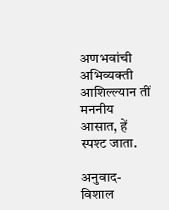अणभवांची अभिव्यक्ती आशिल्ल्यान तीं मननीय आसात, हें स्पश्ट जाता.

अनुवाद-
विशाल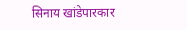सिनाय खांडेपारकार